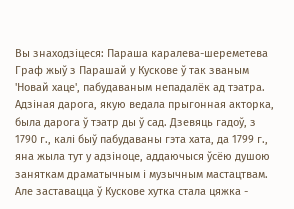Вы знаходзіцеся: Параша каралева-шереметева
Граф жыў з Парашай у Кускове ў так званым 'Новай хаце', пабудаваным непадалёк ад тэатра. Адзіная дарога, якую ведала прыгонная акторка, была дарога ў тэатр ды ў сад. Дзевяць гадоў, з 1790 г., калі быў пабудаваны гэта хата, да 1799 г., яна жыла тут у адзіноце, аддаючыся ўсёю душою заняткам драматычным і музычным мастацтвам.
Але заставацца ў Кускове хутка стала цяжка -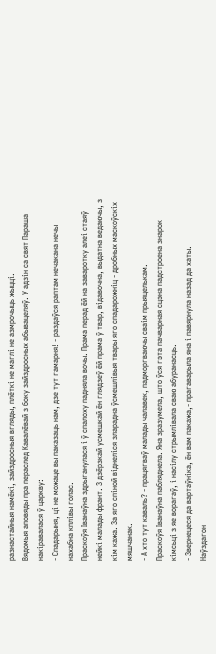разнастайныя намёкі, зайздросныя вгляды, плёткі не маглі не азмрочыць жыцці.
Вядомыя аповяды пра пераслед Кавалёвай з боку зайздросных абывацеляў. У адзін са свят Параша накіравалася ў царкву:
- Спадарыня, ці не можаце вы паказаць нам, дзе тут гамарня! - раздаўся раптам нечакана нечы нахабна кплівы голас.
Праскоўя Іванаўна здрыганулася і ў спалоху падняла вочы. Прама перад ёй на заваротку алеі стаяў нейкі малады франт. З дзёрзкай усмешкай ён глядзеў ёй прама ў твар, відавочна, выдатна ведаючы, з кім кажа. За яго спіной віднеліся зларадна ўсмешлівыя твары яго спадарожніц - дробных маскоўскіх мяшчанак.
- А хто тут каваль? - працягваў малады чалавек, падморгваючы сваім прыяцелькам.
Праскоўя Іванаўна пабляднела. Яна зразумела, што ўся гэта пачварная сцэна падстроена знарок кімсьці з яе ворагаў, і насілу стрымлівала сваю абуранасць.
- Звернецеся да вартаўніка, ён вам пакажа,- прагаварыла яна і павярнула назад да хаты.
Наўздагон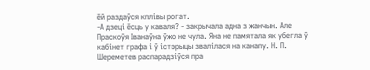ёй раздаўся кплівы рогат.
-А дзеці ёсць у каваля? - закрычала адна з жанчын. Але Праскоўя Іванаўна ўжо не чула. Яна не памятала як убегла ў кабінет графа і ў істэрыцы звалілася на канапу. Н. П. Шереметев распарадзіўся пра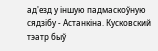ад'езд у іншую падмаскоўную сядзібу - Астанкіна. Кусковский тэатр быў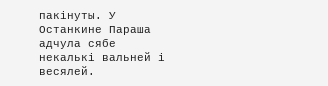пакінуты. У Останкине Параша адчула сябе некалькі вальней і весялей.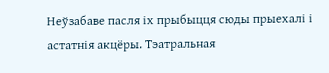Неўзабаве пасля іх прыбыцця сюды прыехалі і астатнія акцёры. Тэатральная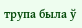трупа была ў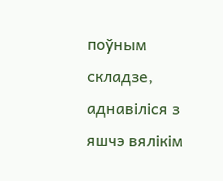поўным складзе, аднавіліся з яшчэ вялікім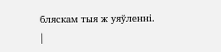бляскам тыя ж уяўленні.
|